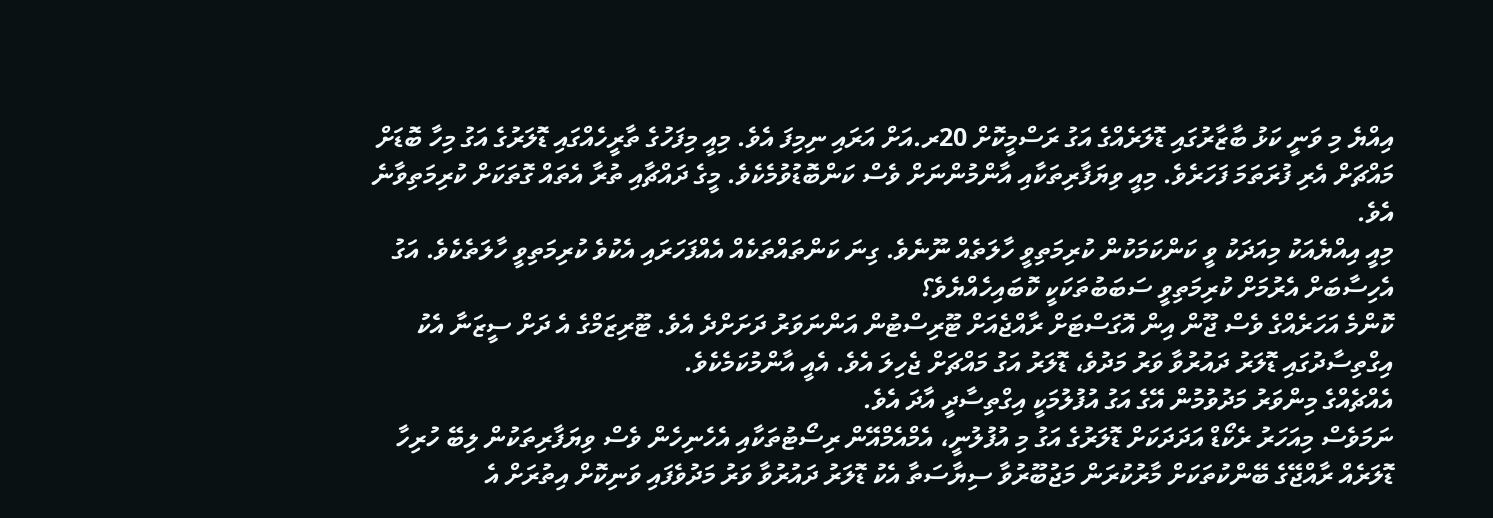އިއްޔެ މި ވަނީ ކަޅު ބާޒާރުގައި ޑޮލަރެއްގެ އަގު ރަސްމީކޮށް 20ރ.އަށް އަރައި ނިމިފަ އެވެ. މިއީ މިފަހުގެ ތާރީހެއްގައި ޑޮލަރުގެ އަގު މިހާ ބޮޑަށް މައްޗަށް އެރި ފުރަތަމަ ފަހަރެވެ. މިއީ ވިޔަފާރިތަކާއި އާންމުންނަށް ވެސް ކަންބޮޑުވުމެކެވެ. މީގެ ދައްޗާއި ތުރާ އެތައް ގޮތަކަށް ކުރިމަތިވާނެ އެވެ.
މިއީ އިއްޔެއަކު މިއަދަކު ވީ ކަންކަމަކުން ކުރިމަތިވީ ހާލަތެއް ނޫނެވެ. ގިނަ ކަންތައްތަކެއް އެއްފަހަރައި އެކުވެ ކުރިމަތިވީ ހާލަތެކެވެ. އަގު އެހިސާބަށް އެރުމަށް ކުރިމަތިވީ ސަބަބުތަކަކީ ކޮބައިހެއްޔެވެ؟
ކޮންމެ އަހަރެއްގެ ވެސް ޖޫން އިން އޮގަސްޓަށް ރާއްޖެއަށް ޓޫރިސްޓުން އަންނަވަރު ދަށަށްދެ އެވެ. ޓޫރިޒަމްގެ އެ ދަށް ސީޒަނާ އެކު އިގްތިސާދުގައި ޑޮލަރު ދައުރުވާ ވަރު މަދުވެ، ޑޮލަރު އަގު މައްޗަށް ޖެހިލަ އެވެ. އެއީ އާންމުކަމެކެވެ.
އެއްޗެއްގެ މިންވަރު މަދުވުމުން އޭގެ އަގު އުފުލުމަކީ އިގްތިސާދީ އާދަ އެވެ.
ނަމަވެސް މިއަހަރު ރެކޯޑް އަދަދަކަށް ޑޮލަރުގެ އަގު މި އުފުލުނީ، އެމްއެމްއޭން ރިސޯޓުތަކާއި އެހެނިހެން ވެސް ވިޔަފާރިތަކުން ލިބޭ ހުރިހާ ޑޮލަރެއް ރާއްޖޭގެ ބޭންކުތަކަށް މާރުކުރަން މަޖުބޫރުވާ ސިޔާސަތާ އެކު ޑޮލަރު ދައުރުވާ ވަރު މަދުވެފައި ވަނިކޮށް އިތުރަށް އެ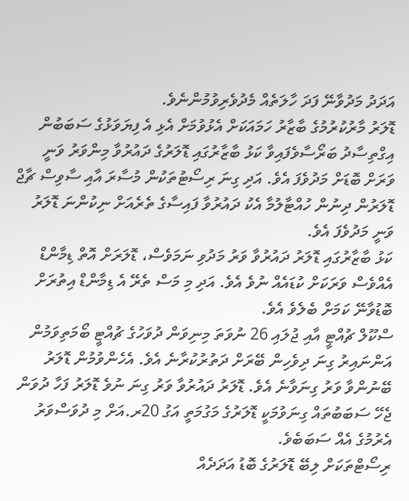އަދަދު މަދުވާނޭ ފަދަ ހާލަތެއް މެދުވެރިވުމުންނެވެ.
ޑޮލަރު މާރުކުރުމުގެ ބާޒާރު ހަމައަކަށް އެޅުވުމަށް އެޅި އެ ފިޔަވަޅުގެ ސަބަބުން އިގްތިސާދު ބަރޯސާވެފައިވާ ކަޅު ބާޒާރުގައި ޑޮލަރުގެ ދައުރުވާ މިންވަރު ވަނީ ވަރަށް ބޮޑަށް މަދުވެފަ އެވެ. އަދި ގިނަ ރިސޯޓުތަކުން މުސާރަ އާއި ސާވިސް ޗާޖް ޑޮލަރުން ދިނުން ހުއްޓާލުމާ އެކު ދައުރުވާ ފައިސާގެ ތެރެއަށް ނިކުންނަ ޑޮލަރު ވަނީ މަދުވެފަ އެވެ.
ކަޅު ބާޒާރުގައި ޑޮލަރު ދައުރުވާ ވަރު މަދުވި ނަމަވެސް، ޑޮލަރަށް އޮތް ޑިމާންޑް އެއްވެސް ވަރަކަށް ކުޑައެއް ނުވެ އެވެ. އަދި މި މަސް ތެރޭ އެ ޑިމާންޑް އިތުރަށް ބޮޑުވާނޭ ކަމަށް ބެލެވެ އެވެ.
ސްކޫލް ޗުއްޓީ އާއި ޖުލައި 26 ނުވަތަ މިނިވަން ދުވަހުގެ ޗުއްޓީ ބޯމަތިވަމުން އަންނައިރު ގިނަ ދިވެހިން ބޭރަށް ދަތުރުކުރާނެ އެވެ. އެހެންވުމުން ޑޮލަރު ބޭނުންވާ ވަރު ގިނަވާނެ އެވެ. ޑޮލަރު ދައުރުވާ ވަރު ގިނަ ނުވެ ޑޮލަރު ފަހާ ދުވަން ޖެހޭ ސަބަބުތައް ގިނަވުމަކީ ޑޮލަރުގެ މަގުމަތީ އަގު 20ރ.އަށް މި ދުވަސްވަރު އެރުމުގެ އެއް ސަބަބެވެ.
ރިސޯޓްތަކަށް ލިބޭ ޑޮލަރުގެ ބޮޑު އަދަދެއް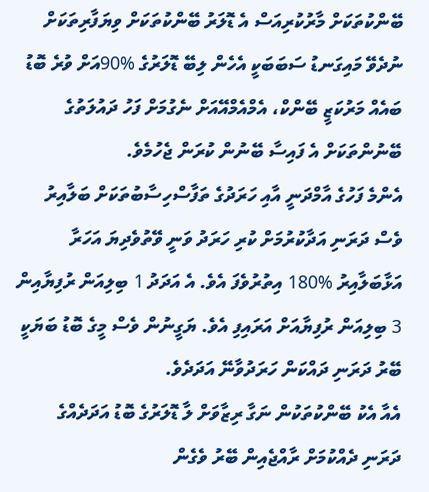ބޭންކުތަކަށް މާރުކުރިއަސް އެ ޑޮލަރު ބޭންކުތަކަށް ވިޔަފާރިތަކަށް ނުދެވޭ މައިގަނޑު ސަބަބަކީ އެހެން ލިބޭ ޑޮލަރުގެ %90އަށް ވުރެ ބޮޑު ބައެއް މަރުކަޒީ ބޭންކް، އެމްއެމްއޭއަށް ނެގުމަށް ފަހު ދައުލަތުގެ ބޭނުންތަކަށް އެ ފައިސާ ބޭނުން ކުރަން ޖެހުމެވެ.
އެންމެ ފަހުގެ އާމްދަނީ އާއި ހަރަދުގެ ތަފާސްހިސާބުތަކަށް ބަލާއިރު ވެސް ދަރަނި އަދާކުރުމަށް ކުރި ހަރަދު ވަނީ ވޭތުވެދިޔަ އަހަރާ އަޅާބަލާއިރު %180 އިތުރުވެފަ އެވެ. އެ އަދަދު 1 ބިލިއަން ރުފިޔާއިން 3 ބިލިއަން ރުފިޔާއަށް އަރައިފި އެވެ. ޔަގީނުން ވެސް މީގެ ބޮޑު ބަޔަކީ ބޭރު ދަރަނި ދައްކަން ހަރަދުވާނޭ އަދަދެވެ.
އެއާ އެކު ބޭންކުތަކުން ނަގާ ރިޒާވަށް ލާ ޑޮލަރުގެ ބޮޑު އަދަދެއްގެ ދަރަނި ދެއްކުމަށް ރާއްޖެއިން ބޭރު ވެގެން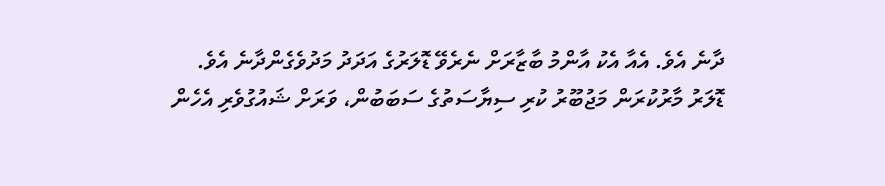ދާނެ އެވެ. އެއާ އެކު އާންމު ބާޒާރަށް ނެރެވޭ ޑޮލަރުގެ އަދަދު މަދުވެގެންދާނެ އެވެ.
ޑޮލަރު މާރުކުރަން މަޖުބޫރު ކުރި ސިޔާސަތުގެ ސަބަބުން، ވަރަށް ޝައުގުވެރި އެހެން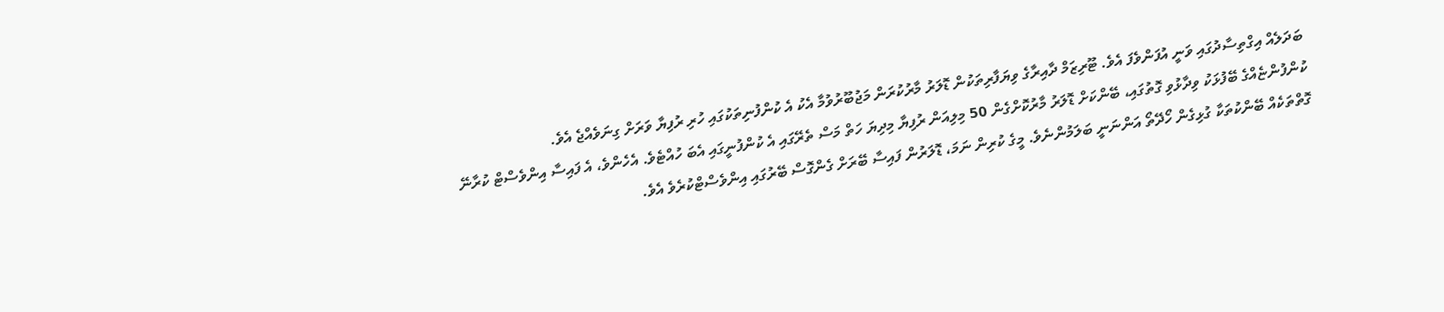ބަދަލެއް އިގްތިސާދުގައި ވަނީ އުފަންވެފަ އެވެ. ޓޫރިޒަމް ދާއިރާގެ ވިޔަފާރިތަކުން ޑޮލަރު މާރުކުރަން މަޖުބޫރުވުމާ އެކު އެ ކުންފުނިތަކުގައި ހުރި ރުފިޔާ ވަރަށް ގިނަވެއްޖެ އެވެ.
ކުންފުންޏެއްގެ ބޭފުޅަކު ވިދާޅުވި ގޮތުގައި، ބޭންކަށް ޑޮލަރު މާރުކޮށްގެން 50 މިލިއަން ރުފިޔާ މިދިޔަ ހަތް މަސް ތެރޭގައި އެ ކުންފުނީގައި އެބަ ހުއްޓެވެ. އެހެންވެ، އެ ފައިސާ އިންވެސްޓް ކުރާނޭ ގޮތްތަކެއް ބޭންކުތަކާ ގުޅިގެން ހޯދޭތޯ އަންނަނީ ބަލަމުންނެވެ. މީގެ ކުރިން ނަމަ، ޑޮލަރުން ފައިސާ ބޭރަށް ގެންގޮސް ބޭރުގައި އިންވެސްޓްކުރެވެ އެވެ.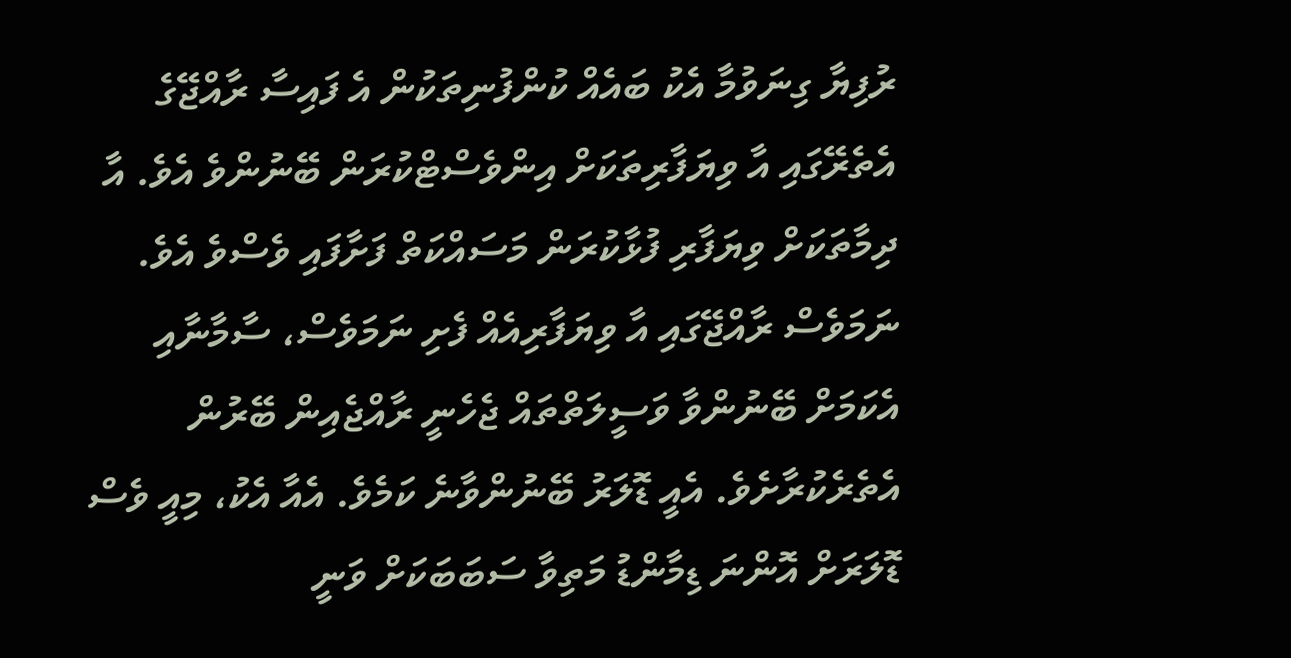ރުފިޔާ ގިނަވުމާ އެކު ބައެއް ކުންފުނިތަކުން އެ ފައިސާ ރާއްޖޭގެ އެތެރޭގައި އާ ވިޔަފާރިތަކަށް އިންވެސްޓްކުރަން ބޭނުންވެ އެވެ. އާ ދިމާތަކަށް ވިޔަފާރި ފުޅާކުރަން މަސައްކަތް ފަށާފައި ވެސްވެ އެވެ.
ނަމަވެސް ރާއްޖޭގައި އާ ވިޔަފާރިއެއް ފެށި ނަމަވެސް، ސާމާނާއި އެކަމަށް ބޭނުންވާ ވަސީލަތްތައް ޖެހެނީ ރާއްޖެއިން ބޭރުން އެތެރެކުރާށެވެ. އެއީ ޑޮލަރު ބޭނުންވާނެ ކަމެވެ. އެއާ އެކު، މިއީ ވެސް ޑޮލަރަށް އޮންނަ ޑިމާންޑު މަތިވާ ސަބަބަކަށް ވަނީ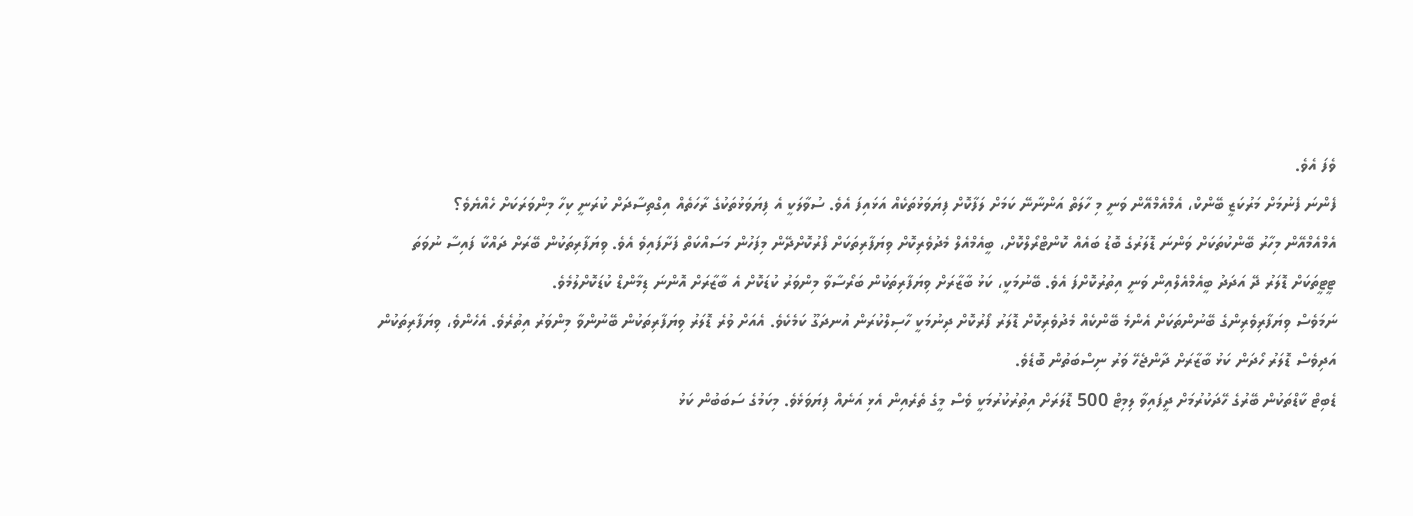ވެފަ އެވެ.
ފެންނަ ފެނުމަށް މަރުކަޒީ ބޭންކް، އެމްއެމްއޭން ވަނީ މި ހާލަތް އަންނާނޭ ކަމަށް ލަފާކޮށް ފިޔަވަޅުތަކެއް އަޅައިފަ އެވެ. ސުވާލަކީ އެ ފިޔަވަޅުތަކުގެ ރާހަތެއް އިގްތިސާދަށް ކުރަނީ ކިހާ މިންވަރަކަށް ހެއްޔެވެ؟
އެމްއެމްއޭން މިހާރު ބޭންކުތަކަށް ވަންނަ ޑޮލަރުގެ ބޮޑު ބައެއް ކޮންޓްރޯލްކޮށް، ބީއެމްއެލް މެދުވެރިކޮށް ވިޔަފާރިތަކަށް ފޯރުކޮށްދޭން މިފަހުން މަސައްކަތް ފަށާފައިވެ އެވެ. ވިޔަފާރިތަކުން ބޭރަށް ދައްކާ ފައިސާ ނުވަތަ ޓީޓީތަކަށް ޑޮލަރު ދޭ އަދަދު ބީއެމްއެލްއިން ވަނީ އިތުރުކޮށްފަ އެވެ. ބޭނުމަކީ، ކަޅު ބާޒާރަށް ވިޔަފާރިތަކުން ބަރޯސާވާ މިންވަރު ކުޑަކޮށް އެ ބާޒާރަށް އޮންނަ ޑިމާންޑް ކުޑަކޮށްލުމެވެ.
ނަމަވެސް ވިޔަފާރިވެރިންގެ ބޭނުންތަކަށް އެންމެ ބޭންކެއް މެދުވެރިކޮށް ޑޮލަރު ފޯރުކޮށް ދިނުމަކީ ހާސިލްކުރަން އުނދަގޫ ކަމެކެވެ. އެއަށް ވުރެ ޑޮލަރު ވިޔަފާރިތަކުން ބޭނުންވާ މިންވަރު އިތުރެވެ. އެހެންވެ، ވިޔަފާރިތަކުން އަދިވެސް ޑޮލަރު ހޯދަން ކަޅު ބާޒާރަށް ދާންޖެހޭ ވަރު ނިސްބަތުން ބޮޑެވެ.
ޑެބިޓް ކާޑްތަކުން ބޭރުގެ ހޭދަކުރުމަށް ދީފައިވާ ލިމިޓް 500 ޑޮލަރަށް އިތުރުކުރުމަކީ ވެސް މީގެ ތެރެއިން އެޅި އަނެއް ފިޔަވަޅެވެ. މިކަމުގެ ސަބަބުން ކަޅު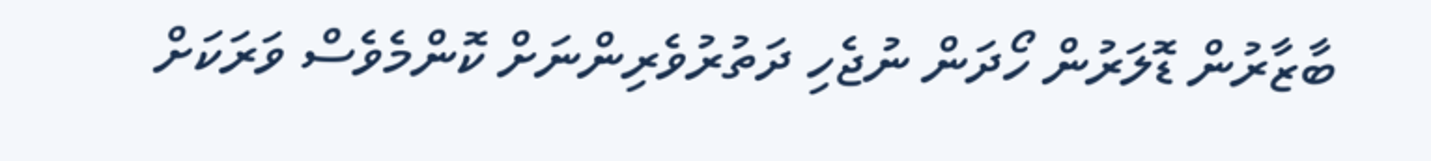ބާޒާރުން ޑޮލަރުން ހޯދަން ނުޖެހި ދަތުރުވެރިންނަށް ކޮންމެވެސް ވަރަކަށް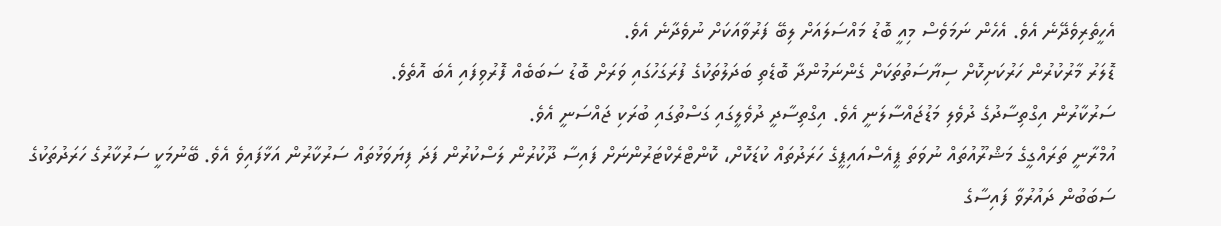އެހީތެރިވެދޭނެ އެވެ. އެހެން ނަމަވެސް މިއީ ބޮޑު މައްސަލައަށް ލިބޭ ފަރުވާއަކަށް ނުވެދާނެ އެވެ.
ޑޮލަރު މާރުކުރުން ހަރުކަށިކޮށް ސިޔާސަތުތަކަށް ގެންނަމުންދާ ބޮޑެތި ބަދަލުތަކުގެ ފުރަގަހުގައި ވަރަށް ބޮޑު ސަބަބެއް ފޮރުވިފައި އެބަ އޮތެވެ.
ސަރުކާރުން އިގްތިސާދުގެ ދުވެލި މަޑުޖައްސާލަނީ އެވެ. އިގްތިސާދީ ދުވެލީގައި ގަސްތުގައި ބުރަކި ޖައްސަނީ އެވެ.
އުމްރާނީ ތަރައްގީގެ މަޝްރޫއުތައް ނުވަތަ ޕީއެސްއައިޕީގެ ހަރަދުތައް ކުޑަކޮށް، ކޮންޓްރެކްޓަރުންނަށް ފައިސާ ދޫކުރުން ލަސްކުރުން ފަދަ ފިޔަވަޅުތައް ސަރުކާރުން އަޅާފައިވެ އެވެ. ބޭނުމަކީ ސަރުކާރުގެ ހަރަދުތަކުގެ ސަބަބުން ދައުރުވާ ފައިސާގެ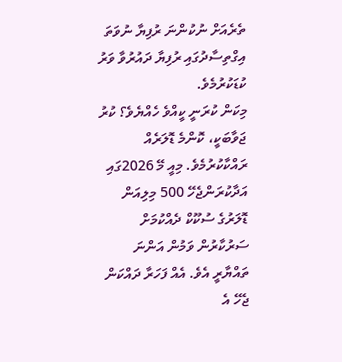ތެރެއަށް ނުކުންނަ ރުފިޔާ ނުވަތަ އިގްތިސާދުގައި ރުފިޔާ ދައުރުވާ ވަރު ކުޑަކުރުމެވެ.
މިކަން ކުރަނީ ކީއްވެ ހެއްޔެވެ؟ ކުރު ޖަވާބަކީ، ކޮންމެ ޑޮލަރެއް ރައްކާކުރުމެވެ. މިއީ މޭ 2026ގައި އަދާކުރަންޖެހޭ 500 މިލިއަން ޑޮލަރުގެ ސުކޫކް ދެއްކުމަށް ސަރުކާރުން ވަމުން އަންނަ ތައްޔާރީ އެވެ. އެއް ފަހަރާ ދައްކަން ޖެހޭ އެ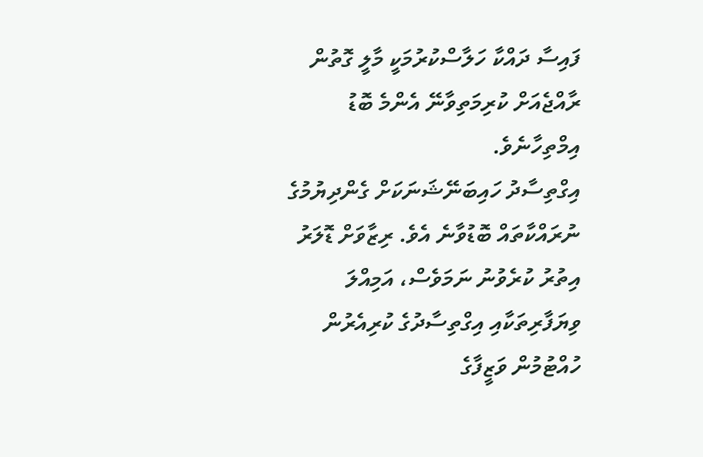ފައިސާ ދައްކާ ހަލާސްކުރުމަކީ މާލީ ގޮތުން ރާއްޖެއަށް ކުރިމަތިވާނޭ އެންމެ ބޮޑު އިމްތިހާނެވެ.
އިގްތިސާދު ހައިބަނޭޝަނަކަށް ގެންދިޔުމުގެ ނުރައްކާތައް ބޮޑުވާނެ އެވެ. ރިޒާވަށް ޑޮލަރު އިތުރު ކުރެވުނު ނަމަވެސް، އަމިއްލަ ވިޔަފާރިތަކާއި އިގްތިސާދުގެ ކުރިއެރުން ހުއްޓުމުން ވަޒީފާގެ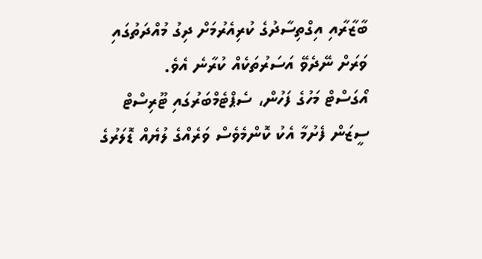ބާޒާރާއި އިގްތިސާދުގެ ކުރިއެރުމަށް ދިގު މުއްދަތުގައި ވަރަށް ނޭދެވޭ އަސަރުތަކެއް ކުރާނެ އެވެ.
އޯގަސްޓް މަހުގެ ފަހުން، ސެޕްޓެމްބަރުގައި ޓޫރިސްޓް ސީޒަން ފެށުމާ އެކު ކޮންމެވެސް ވަރެއްގެ ލުޔެއް ޑޮލަރުގެ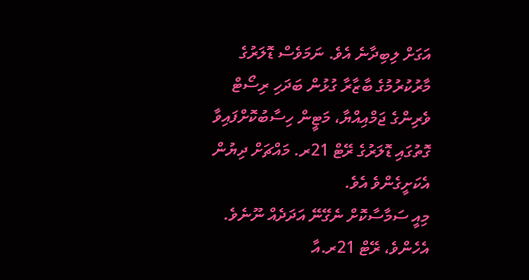އަގަށް ލިބިދާނެ އެވެ. ނަމަވެސް ޑޮލަރުގެ މާރުކުރުމުގެ ބާޒާރާ ގުޅުން ބަދަހި ރިސޯޓް ވެރިންގެ ޖަމްއިއްޔާ، މަޓީން ހިސާބުކޮށްފައިވާ ގޮތުގައި ޑޮލަރުގެ ރޭޓް 21ރ. މައްޗަށް ދިޔުން އެކަށީގެންވެ އެވެ.
މިއީ ސަމާސާކޮށް ނެގޭނޭ އަދަދެއް ނޫނެވެ. އެހެންވެ، ރޭޓް 21ރ.އާ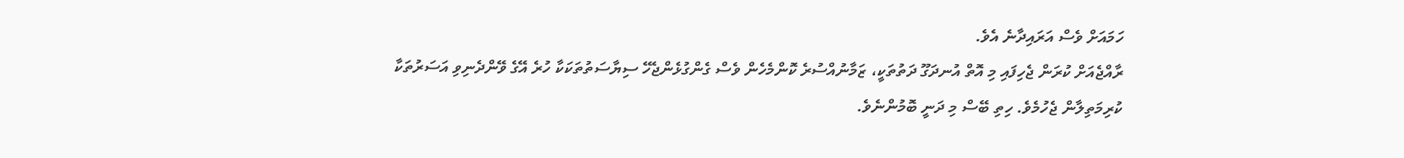ހަމައަށް ވެސް އަރައިދާނެ އެވެ.
ރާއްޖެއަށް ކުރަން ޖެހިފައި މި އޮތް އުނދަގޫ ދަތުތަކީ، ޒަމާނުއްސުރެ ކޮންމެހެން ވެސް ގެންގުޅެންޖެހޭ ސިޔާސަތުތަކަކާ ހުރެ އޭގެ ވޭންދެނިވި އަސަރުތަކާ ކުރިމަތިލާން ޖެހުމެވެ. ހިތި ބޭސް މި ދަނީ ބޮމުންނެވެ.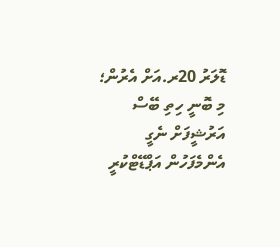ޑޮލަރު 20ރ.އަށް އެރުން؛ މި ބޮނީ ހިތި ބޭސް
އަރުޝީފަށް ނެގީ
އެންމެފަހުން އަޕްޑޭޓްކުރީ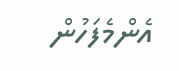އެންމެފަހުން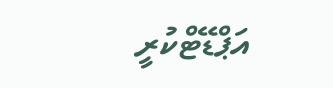އަޕްޑޭޓްކުރީ